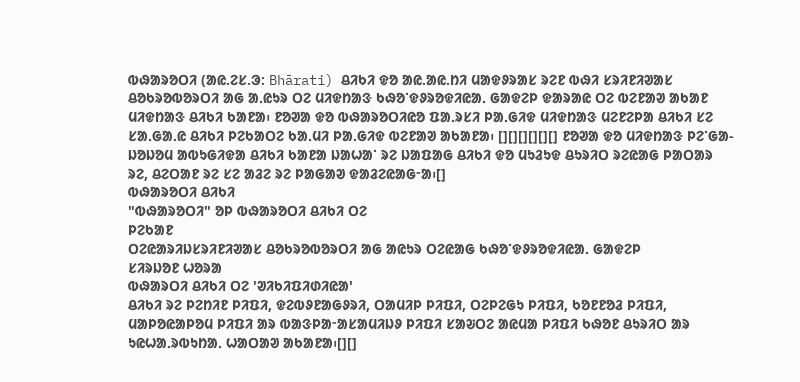ᱵᱷᱟᱨᱚᱛᱤ (ᱟᱭ.ᱮᱥ.ᱳ: Bhārati) ᱪᱤᱠᱤ ᱫᱚ ᱟᱭ.ᱟᱭ.ᱴᱤ ᱢᱟᱫᱽᱨᱟᱥ ᱨᱮᱱ ᱵᱷᱤ ᱥᱨᱤᱱᱤᱣᱟᱥ ᱪᱚᱠᱨᱚᱵᱚᱨᱛᱤ ᱟᱜ ᱟᱹᱭᱩᱨ ᱛᱮ ᱢᱤᱫᱴᱟᱝ ᱠᱷᱚᱸᱫᱽᱨᱚᱫᱤᱭᱟᱹ ᱜᱟᱫᱮᱞ ᱫᱟᱨᱟᱭ ᱛᱮ ᱵᱮᱱᱟᱣ ᱟᱠᱟᱱ ᱢᱤᱫᱴᱟᱝ ᱪᱤᱠᱤ ᱠᱟᱱᱟ᱾ ᱱᱚᱣᱟ ᱫᱚ ᱵᱷᱟᱨᱚᱛᱤᱭᱚ ᱯᱟᱹᱨᱥᱤ ᱞᱟᱹᱜᱤᱫ ᱢᱤᱫᱴᱟᱝ ᱢᱮᱱᱮᱞᱟ ᱪᱤᱠᱤ ᱥᱮ ᱥᱟᱹᱜᱟᱹᱭ ᱪᱤᱠᱤ ᱞᱮᱠᱟᱛᱮ ᱠᱟᱹᱢᱤ ᱞᱟᱹᱜᱤᱫ ᱵᱮᱱᱟᱣ ᱟᱠᱟᱱᱟ᱾ [][][][][][] ᱱᱚᱣᱟ ᱫᱚ ᱢᱤᱫᱴᱟᱝ ᱞᱮᱸᱜᱟ-ᱡᱚᱡᱚᱢ ᱟᱵᱩᱜᱤᱫᱟ ᱪᱤᱠᱤ ᱠᱟᱱᱟ ᱡᱟᱦᱟᱸ ᱨᱮ ᱡᱟᱯᱟᱜ ᱪᱤᱠᱤ ᱫᱚ ᱢᱩᱲᱩᱫ ᱪᱩᱨᱤᱛ ᱨᱮᱭᱟᱜ ᱞᱟᱛᱟᱨ ᱨᱮ, ᱪᱮᱛᱟᱱ ᱨᱮ ᱥᱮ ᱟᱲᱮ ᱨᱮ ᱞᱟᱜᱟᱣ ᱫᱟᱲᱮᱭᱟᱜᱼᱟ᱾[]
ᱵᱷᱟᱨᱚᱛᱤ ᱪᱤᱠᱤ
"ᱵᱷᱟᱨᱚᱛᱤ" ᱚᱞ ᱵᱷᱟᱨᱚᱛᱤ ᱪᱤᱠᱤ ᱛᱮ
ᱞᱮᱠᱟᱱ
ᱛᱮᱭᱟᱨᱤᱡᱥᱨᱤᱱᱤᱣᱟᱥ ᱪᱚᱠᱨᱚᱵᱚᱨᱛᱤ ᱟᱜ ᱟᱭᱩᱨ ᱛᱮᱭᱟᱜ ᱠᱷᱚᱸᱫᱽᱨᱚᱫᱤᱭᱟᱹ ᱜᱟᱫᱮᱞ
ᱥᱤᱨᱡᱚᱱ ᱦᱚᱨᱟ
ᱵᱷᱟᱨᱛᱤ ᱪᱤᱠᱤ ᱛᱮ 'ᱣᱤᱠᱤᱯᱤᱰᱤᱭᱟ'
ᱪᱤᱠᱤ ᱨᱮ ᱞᱮᱴᱤᱱ ᱞᱤᱯᱤ, ᱫᱮᱵᱽᱱᱟᱜᱽᱨᱤ, ᱛᱟᱢᱤᱞ ᱞᱤᱯᱤ, ᱛᱮᱞᱮᱜᱩ ᱞᱤᱯᱤ, ᱠᱚᱱᱱᱚᱲ ᱞᱤᱯᱤ, ᱢᱟᱞᱚᱭᱟᱞᱚᱢ ᱞᱤᱯᱤ ᱟᱨ ᱵᱟᱝᱞᱟᱼᱟᱥᱟᱢᱤᱡᱽ ᱞᱤᱯᱤ ᱥᱟᱶᱛᱮ ᱟᱭᱢᱟ ᱞᱤᱯᱤ ᱠᱷᱚᱱ ᱪᱩᱨᱤᱛ ᱟᱨ ᱩᱭᱦᱟᱹᱨᱵᱩᱴᱟᱹ ᱦᱟᱛᱟᱣ ᱟᱠᱟᱱᱟ᱾[][]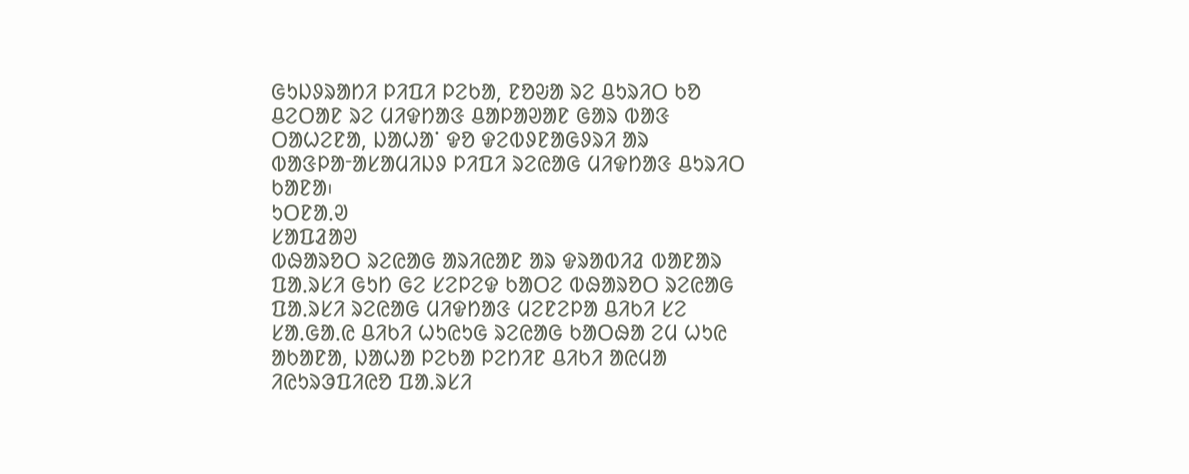ᱜᱩᱡᱽᱨᱟᱴᱤ ᱞᱤᱯᱤ ᱞᱮᱠᱟ, ᱱᱚᱶᱟ ᱨᱮ ᱪᱩᱨᱤᱛ ᱠᱚ ᱪᱮᱛᱟᱱ ᱨᱮ ᱢᱤᱫᱴᱟᱝ ᱪᱟᱞᱟᱣᱟᱱ ᱜᱟᱨ ᱵᱟᱝ ᱛᱟᱦᱮᱱᱟ, ᱡᱟᱦᱟᱸ ᱫᱚ ᱫᱮᱵᱽᱱᱟᱜᱽᱨᱤ ᱟᱨ ᱵᱟᱝᱞᱟᱼᱟᱥᱟᱢᱤᱡᱽ ᱞᱤᱯᱤ ᱨᱮᱭᱟᱜ ᱢᱤᱫᱴᱟᱝ ᱪᱩᱨᱤᱛ ᱠᱟᱱᱟ᱾
ᱩᱛᱱᱟᱹᱣ
ᱥᱟᱯᱲᱟᱣ
ᱵᱷᱟᱨᱚᱛ ᱨᱮᱭᱟᱜ ᱟᱨᱤᱭᱟᱱ ᱟᱨ ᱫᱨᱟᱵᱤᱲ ᱵᱟᱱᱟᱨ ᱯᱟᱹᱨᱥᱤ ᱜᱩᱴ ᱜᱮ ᱥᱮᱞᱮᱫ ᱠᱟᱛᱮ ᱵᱷᱟᱨᱚᱛ ᱨᱮᱭᱟᱜ ᱯᱟᱹᱨᱥᱤ ᱨᱮᱭᱟᱜ ᱢᱤᱫᱴᱟᱝ ᱢᱮᱱᱮᱞᱟ ᱪᱤᱠᱤ ᱥᱮ ᱥᱟᱹᱜᱟᱹᱭ ᱪᱤᱠᱤ ᱦᱩᱭᱩᱜ ᱨᱮᱭᱟᱜ ᱠᱟᱛᱷᱟ ᱮᱢ ᱦᱩᱭ ᱟᱠᱟᱱᱟ, ᱡᱟᱦᱟ ᱞᱮᱠᱟ ᱞᱮᱴᱤᱱ ᱪᱤᱠᱤ ᱟᱭᱢᱟ ᱤᱭᱩᱨᱳᱯᱤᱭᱚ ᱯᱟᱹᱨᱥᱤ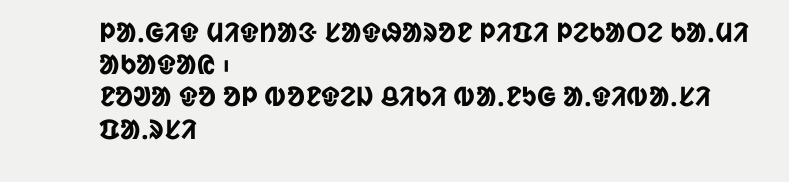ᱞᱟᱹᱜᱤᱫ ᱢᱤᱫᱴᱟᱝ ᱥᱟᱫᱷᱟᱨᱚᱱ ᱞᱤᱯᱤ ᱞᱮᱠᱟᱛᱮ ᱠᱟᱹᱢᱤ ᱟᱠᱟᱫᱟᱭ ᱾
ᱱᱚᱣᱟ ᱫᱚ ᱚᱞ ᱵᱚᱱᱫᱮᱡ ᱪᱤᱠᱤ ᱵᱟᱹᱱᱩᱜ ᱟᱹᱫᱤᱵᱟᱹᱥᱤ ᱯᱟᱹᱨᱥᱤ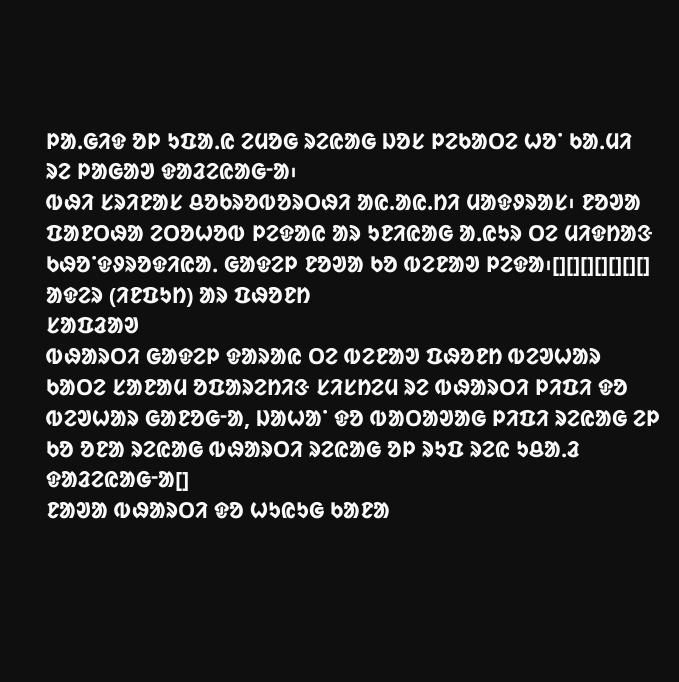ᱞᱟᱹᱜᱤᱫ ᱚᱞ ᱩᱯᱟᱹᱭ ᱮᱢᱚᱜ ᱨᱮᱭᱟᱜ ᱡᱚᱥ ᱞᱮᱠᱟᱛᱮ ᱦᱚᱸ ᱠᱟᱹᱢᱤ ᱨᱮ ᱞᱟᱜᱟᱣ ᱫᱟᱲᱮᱭᱟᱜᱼᱟ᱾
ᱵᱷᱤ ᱥᱨᱤᱱᱟᱥ ᱪᱚᱠᱨᱚᱵᱚᱨᱛᱷᱤ ᱟᱭ.ᱟᱭ.ᱴᱤ ᱢᱟᱫᱽᱨᱟᱥ᱾ ᱱᱚᱣᱟ ᱯᱟᱱᱛᱷᱟ ᱮᱛᱚᱦᱚᱵ ᱞᱮᱫᱟᱭ ᱟᱨ ᱩᱱᱤᱭᱟᱜ ᱟᱹᱭᱩᱨ ᱛᱮ ᱢᱤᱫᱴᱟᱝ ᱠᱷᱚᱸᱫᱽᱨᱚᱫᱤᱭᱟᱹ ᱜᱟᱫᱮᱞ ᱱᱚᱣᱟ ᱠᱚ ᱵᱮᱱᱟᱣ ᱞᱮᱫᱟ᱾[][][][][][][]
ᱟᱫᱮᱨ (ᱤᱱᱯᱩᱴ) ᱟᱨ ᱯᱷᱚᱱᱴ
ᱥᱟᱯᱲᱟᱣ
ᱵᱷᱟᱨᱛᱤ ᱜᱟᱫᱮᱞ ᱫᱟᱨᱟᱭ ᱛᱮ ᱵᱮᱱᱟᱣ ᱯᱷᱚᱱᱴ ᱵᱮᱣᱦᱟᱨ ᱠᱟᱛᱮ ᱥᱟᱱᱟᱢ ᱚᱯᱟᱨᱮᱴᱤᱝ ᱥᱤᱥᱴᱮᱢ ᱨᱮ ᱵᱷᱟᱨᱛᱤ ᱞᱤᱯᱤ ᱫᱚ ᱵᱮᱣᱦᱟᱨ ᱜᱟᱱᱚᱜᱼᱟ, ᱡᱟᱦᱟᱸ ᱫᱚ ᱵᱟᱛᱟᱣᱟᱜ ᱞᱤᱯᱤ ᱨᱮᱭᱟᱜ ᱮᱞ ᱠᱚ ᱚᱱᱟ ᱨᱮᱭᱟᱜ ᱵᱷᱟᱨᱛᱤ ᱨᱮᱭᱟᱜ ᱚᱞ ᱨᱩᱯ ᱨᱮᱭ ᱩᱪᱟᱹᱲ ᱫᱟᱲᱮᱭᱟᱜᱼᱟ[]
ᱱᱟᱣᱟ ᱵᱷᱟᱨᱛᱤ ᱫᱚ ᱦᱩᱭᱩᱜ ᱠᱟᱱᱟ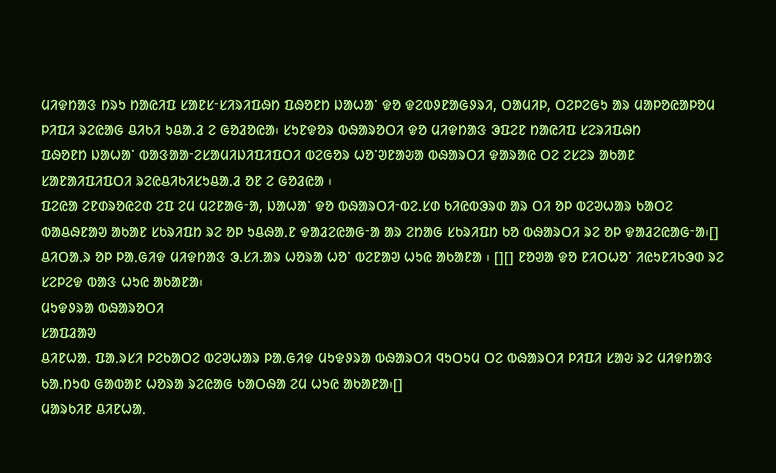ᱢᱤᱫᱴᱟᱝ ᱴᱨᱩ ᱴᱟᱭᱤᱯ ᱥᱟᱱᱥᱼᱥᱤᱨᱤᱯᱷᱴ ᱯᱷᱚᱱᱴ ᱡᱟᱦᱟᱸ ᱫᱚ ᱫᱮᱵᱽᱱᱟᱜᱽᱨᱤ, ᱛᱟᱢᱤᱞ, ᱛᱮᱞᱮᱜᱩ ᱟᱨ ᱢᱟᱞᱚᱭᱟᱞᱚᱢ ᱞᱤᱯᱤ ᱨᱮᱭᱟᱜ ᱪᱤᱠᱤ ᱩᱪᱟᱹᱲ ᱮ ᱜᱚᱲᱚᱭᱟ᱾ ᱥᱩᱱᱫᱚᱨ ᱵᱷᱟᱨᱚᱛᱤ ᱫᱚ ᱢᱤᱫᱴᱟᱝ ᱳᱯᱮᱱ ᱴᱟᱭᱤᱯ ᱥᱮᱨᱤᱯᱷᱴ
ᱯᱷᱚᱱᱴ ᱡᱟᱦᱟᱸ ᱵᱟᱝᱟᱟᱼᱮᱥᱟᱢᱤᱡᱤᱯᱤᱯᱛᱤ ᱵᱮᱜᱚᱨ ᱦᱚᱸᱣᱱᱟᱶᱟ ᱵᱷᱟᱨᱛᱤ ᱫᱟᱨᱟᱭ ᱛᱮ ᱮᱥᱮᱨ ᱟᱠᱟᱱ ᱥᱟᱱᱟᱤᱯᱤᱯᱛᱤ ᱨᱮᱭᱪᱤᱠᱤᱥᱩᱪᱟᱹᱲ ᱚᱱ ᱮ ᱜᱚᱲᱭᱟ ᱾
ᱯᱮᱭᱟ ᱮᱱᱰᱨᱚᱭᱮᱰ ᱮᱯ ᱮᱢ ᱢᱮᱱᱟᱜᱼᱟ, ᱡᱟᱦᱟᱸ ᱫᱚ ᱵᱷᱟᱨᱛᱤᱼᱵᱮᱹᱥᱰ ᱠᱤᱭᱵᱳᱨᱰ ᱟᱨ ᱛᱤ ᱚᱞ ᱵᱮᱣᱦᱟᱨ ᱠᱟᱛᱮ ᱵᱟᱪᱷᱱᱟᱣ ᱟᱠᱟᱱ ᱥᱠᱨᱤᱯᱴ ᱨᱮ ᱚᱞ ᱩᱪᱷᱟᱹᱱ ᱫᱟᱲᱮᱭᱟᱜᱼᱟ ᱟᱨ ᱮᱴᱟᱜ ᱥᱠᱨᱤᱯᱴ ᱠᱚ ᱵᱷᱟᱨᱛᱤ ᱨᱮ ᱚᱞ ᱫᱟᱲᱮᱭᱟᱜᱼᱟ᱾[]
ᱪᱤᱛᱟᱹᱨ ᱚᱞ ᱞᱟᱹᱜᱤᱫ ᱢᱤᱫᱴᱟᱝ ᱳ.ᱥᱤ.ᱟᱨ ᱦᱚᱨᱟ ᱦᱚᱸ ᱵᱮᱱᱟᱣ ᱦᱩᱭ ᱟᱠᱟᱱᱟ ᱾ [][] ᱱᱚᱣᱟ ᱫᱚ ᱱᱤᱛᱦᱚᱸ ᱤᱭᱩᱱᱤᱠᱳᱰ ᱨᱮ ᱥᱮᱞᱮᱫ ᱵᱟᱝ ᱦᱩᱭ ᱟᱠᱟᱱᱟ᱾
ᱢᱩᱫᱽᱨᱟ ᱵᱷᱟᱨᱚᱛᱤ
ᱥᱟᱯᱲᱟᱣ
ᱪᱤᱱᱦᱟᱹ ᱯᱟᱹᱨᱥᱤ ᱞᱮᱠᱟᱛᱮ ᱵᱮᱣᱦᱟᱨ ᱞᱟᱹᱜᱤᱫ ᱢᱩᱫᱽᱨᱟ ᱵᱷᱟᱨᱛᱤ ᱧᱩᱛᱩᱢ ᱛᱮ ᱵᱷᱟᱨᱛᱤ ᱞᱤᱯᱤ ᱥᱟᱶ ᱨᱮ ᱢᱤᱫᱴᱟᱝ ᱠᱟᱹᱴᱩᱵ ᱜᱟᱵᱟᱱ ᱦᱚᱨᱟ ᱨᱮᱭᱟᱜ ᱠᱟᱛᱷᱟ ᱮᱢ ᱦᱩᱭ ᱟᱠᱟᱱᱟ᱾[]
ᱢᱟᱨᱠᱤᱱ ᱪᱤᱱᱦᱟᱹ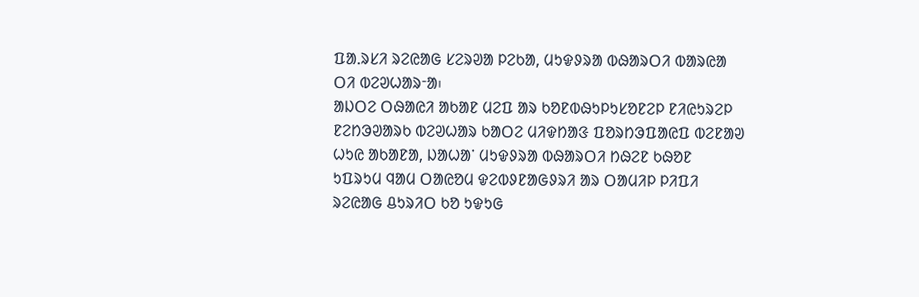ᱯᱟᱹᱨᱥᱤ ᱨᱮᱭᱟᱜ ᱥᱮᱨᱣᱟ ᱞᱮᱠᱟ, ᱢᱩᱫᱽᱨᱟ ᱵᱷᱟᱨᱛᱤ ᱵᱟᱨᱭᱟ ᱛᱤ ᱵᱮᱣᱦᱟᱨᱼᱟ᱾
ᱟᱡᱛᱮ ᱛᱷᱟᱭᱤ ᱟᱠᱟᱱ ᱢᱮᱯ ᱟᱨ ᱠᱚᱱᱵᱷᱩᱞᱩᱥᱚᱱᱮᱞ ᱱᱤᱭᱩᱨᱮᱞ ᱱᱮᱴᱳᱣᱟᱨᱠ ᱵᱮᱣᱦᱟᱨ ᱠᱟᱛᱮ ᱢᱤᱫᱴᱟᱝ ᱯᱚᱨᱴᱳᱯᱟᱭᱯ ᱵᱮᱱᱟᱣ ᱦᱩᱭ ᱟᱠᱟᱱᱟ, ᱡᱟᱦᱟᱸ ᱢᱩᱫᱽᱨᱟ ᱵᱷᱟᱨᱛᱤ ᱴᱷᱮᱱ ᱠᱷᱚᱱ ᱩᱯᱨᱩᱢ ᱧᱟᱢ ᱛᱟᱭᱚᱢ ᱫᱮᱵᱽᱱᱟᱜᱽᱨᱤ ᱟᱨ ᱛᱟᱢᱤᱞ ᱞᱤᱯᱤ ᱨᱮᱭᱟᱜ ᱪᱩᱨᱤᱛ ᱠᱚ ᱩᱫᱩᱜ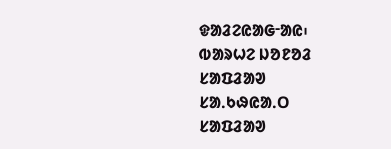ᱫᱟᱲᱮᱭᱟᱜᱼᱟᱭ᱾
ᱵᱟᱨᱦᱮ ᱡᱚᱱᱚᱲ
ᱥᱟᱯᱲᱟᱣ
ᱥᱟᱹᱠᱷᱭᱟᱹᱛ
ᱥᱟᱯᱲᱟᱣ